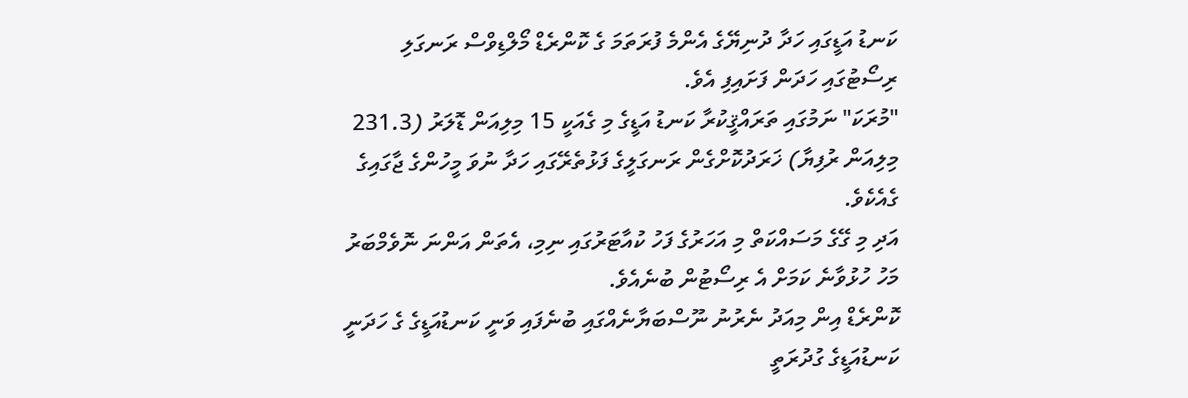ކަނޑު އަޑީގައި ހަދާ ދުނިޔޭގެ އެންމެ ފުރަތަމަ ގެ ކޮންރެޑް މޯލްޑިވްސް ރަނގަލި ރިސޯޓުގައި ހަދަން ފަށައިފި އެވެ.
"މުރަކަ" ނަމުގައި ތަރައްޤީކުރާ ކަނޑު އަޑީގެ މި ގެއަކީ 15 މިލިއަން ޑޮލަރު (231.3 މިލިއަން ރުފިޔާ) ޚަރަދުކޮށްގެން ރަނގަލީގެ ފަޅުތެރޭގައި ހަދާ ނުވަ މީހުންގެ ޖާގައިގެ ގެއެކެވެ.
އަދި މި ގޭގެ މަސައްކަތް މި އަހަރުގެ ފަހު ކުއާޓަރުގައި ނިމި، އެތަން އަންނަ ނޮވެމްބަރު މަހު ހުޅުވާނެ ކަމަށް އެ ރިސޯޓުން ބުނެއެވެ.
ކޮންރެޑް އިން މިއަދު ނެރުނު ނޫސްބަޔާނެއްގައި ބުނެފައި ވަނީ ކަނޑުއަޑީގެ ގެ ހަދަނީ ކަނޑުއަޑީގެ ގުދުރަތީ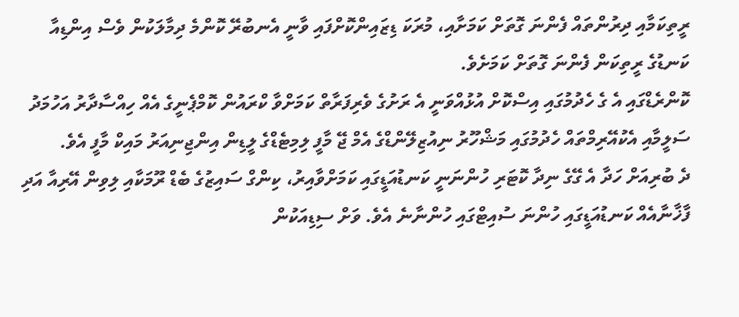ރީތިކަމާއި ދިރުންތައް ފެންނަ ގޮތަށް ކަމަށާއި، މުރަކަ ޑިޒައިންކޮށްފައި ވާނީ އެނބުރޭ ކޮންމެ ދިމާލަކުން ވެސް އިންޑިއާ ކަނޑުގެ ރީތިކަން ފެންނަ ގޮތަށް ކަމަށެވެ.
ކޮންރެޑްގައި އެ ގެ ހެދުމުގައި އިސްކޮށް އުޅުއްވަނީ އެ ރަށުގެ ވެރިފަރާތް ކަމަށްވާ ކްރައުން ކޮމްޕެނީގެ އެއް ހިއްސާދާރު އަހުމަދު ސަލީމާއި އެކުއޭރިމްތައް ހެދުމުގައި މަޝްހޫރު ނިއުޒިލޭންޑްގެ އެމް ޖޭ މާފީ ލިމިޓެޑްގެ ލީޑިން އިންޖިނިއަރު މައިކް މާފީ އެވެ.
ދެ ބުރިއަށް ހަދާ އެ ގޭގެ ނިދާ ކޮޓަރި ހުންނަނީ ކަނޑުއަޑީގައި ކަމަށްވާއިރު، ކިންގް ސައިޒުގެ ބެޑް ރޫމަކާއި ލިވިން އޭރިއާ އަދި ފާޚާނާއެއް ކަނޑުއަޑީގައި ހުންނަ ސުއިޓްގައި ހުންނާނެ އެވެ. ވަށް ސިޑިއަކުން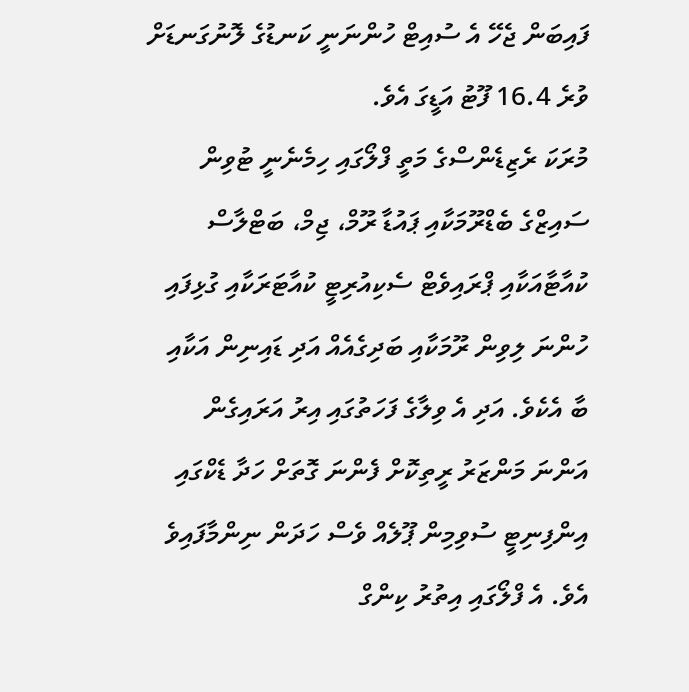ފައިބަން ޖެހޭ އެ ސުއިޓް ހުންނަނީ ކަނޑުގެ ލޮނުގަނޑަށް ވުރެ 16.4 ފޫޓު އަޑީގަ އެވެ.
މުރަކަ ރެޒިޑެންސްގެ މަތީ ފްލޯގައި ހިމެނެނީ ޓުވިން ސައިޒްގެ ބެޑްރޫމަކާއި ޕައުޑާ ރޫމް، ޖިމް، ބަޓްލާސް ކުއާޓާއަކާއި ޕްރައިވެޓް ސެކިއުރިޓީ ކުއާޓަރަކާއި ގުޅިފައި ހުންނަ ލިވިން ރޫމަކާއި ބަދިގެއެއް އަދި ޑައިނިން އަކާއި ބާ އެކެވެ. އަދި އެ ވިލާގެ ފަހަތުގައި އިރު އަރައިގެން އަންނަ މަންޒަރު ރީތިކޮށް ފެންނަ ގޮތަށް ހަދާ ޑެކްގައި އިންފިނިޓީ ސުވިމިން ޕޫލެއް ވެސް ހަދަން ނިންމާފައިވެ އެވެ. އެ ފްލޯގައި އިތުރު ކިންގް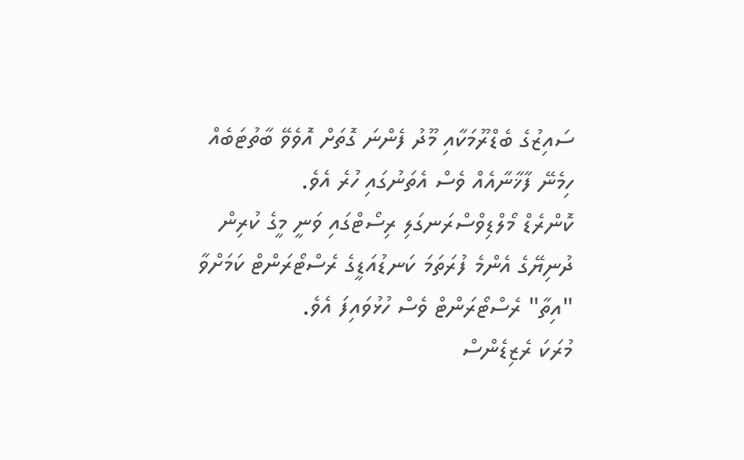ސައިޒުގެ ބެޑްރޫމަކާއި މޫދު ފެންނަ ގޮތަށް އޮވެވޭ ބާތުޓަބެއް ހިމެނޭ ފާޚާނާއެއް ވެސް އެތަނުގައި ހުރެ އެވެ.
ކޮންރެޑް މޯލްޑިވްސްރަނގަލި ރިސޯޓްގައި ވަނީ މީގެ ކުރިން ދުނިޔޭގެ އެންމެ ފުރަތަމަ ކަނޑުއަޑީގެ ރެސްޓޯރަންޓް ކަމަށްވާ "އިތާ" ރެސްޓޯރަންޓް ވެސް ހުޅުވައިފަ އެވެ.
މުރަކަ ރެޒިޑެންސް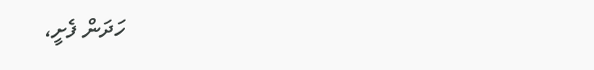ހަދަން ފެށީ،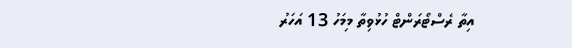އިތާ ރެސްޓޯރަންޓް ހުޅުވިތާ މިމަހު 13 އަހަރު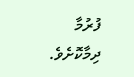ފުރުމާ ދިމާކޮށެވެ.